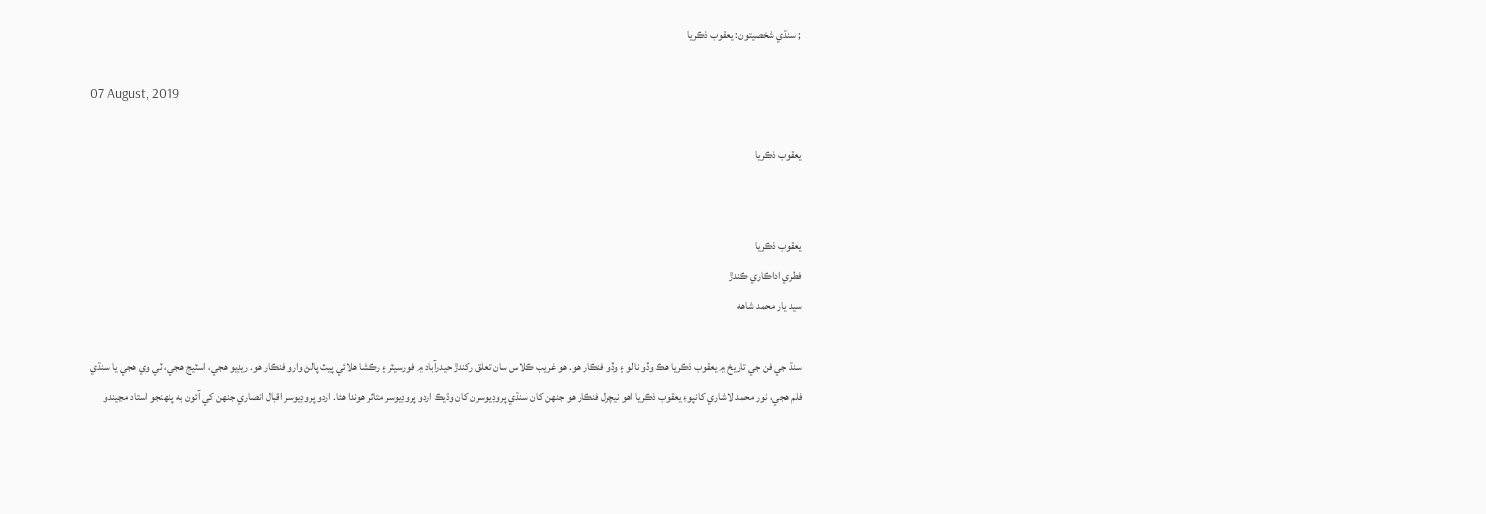; سنڌي شخصيتون: يعقوب ذڪريا

07 August, 2019

يعقوب ذڪريا


يعقوب ذڪريا
فطري اداڪاري ڪندڙ
سيد يار محمد شاهه

سنڌ جي فن جي تاريخ ۾ يعقوب ذڪريا هڪ وڏو نالو ۽ وڏو فنڪار هو. هو غريب ڪلاس سان تعلق رکندڙ حيدرآباد ۾ فورسيٽر ۽ رڪشا هلائي پيٽ پالڻ وارو فنڪار هو. ريڊيو هجي، اسٽيج هجي، ٽي وي هجي يا سنڌي فلم هجي، نور محمد لاشاري کانپوءِ يعقوب ذڪريا اهو نيچرل فنڪار هو جنهن کان سنڌي پروڊيوسرن کان وڌيڪ اردو پروڊيوسر متاثر هوندا هئا. اردو پروڊيوسر اقبال انصاري جنهن کي آئون به پنهنجو استاد مڃيندو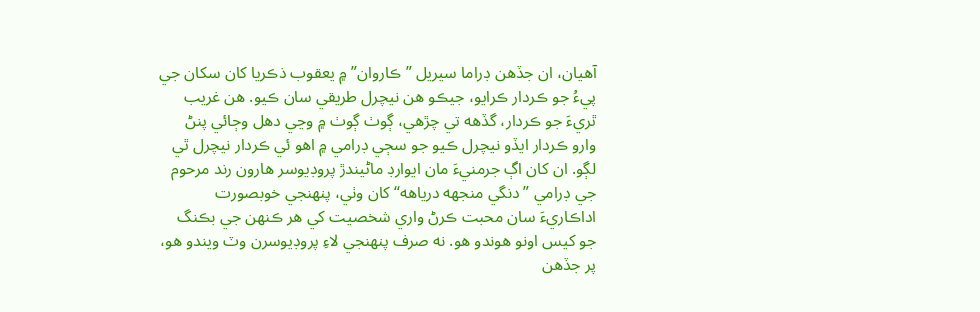آهيان، ان جڏهن ڊراما سيريل ”ڪاروان” ۾ يعقوب ذڪريا کان سکان جي پيءُ جو ڪردار ڪرايو، جيڪو هن نيچرل طريقي سان ڪيو. هن غريب ٿريءَ جو ڪردار، گڏهه تي چڙهي، ڳوٺ ڳوٺ ۾ وڃي دهل وڄائي پنڻ وارو ڪردار ايڏو نيچرل ڪيو جو سڄي ڊرامي ۾ اهو ئي ڪردار نيچرل ٿي لڳو. ان کان اڳ جرمنيءَ مان ايوارڊ ماڻيندڙ پروڊيوسر هارون رند مرحوم جي ڊرامي ”دنگي منجهه درياهه“ کان وٺي، پنهنجي خوبصورت اداڪاريءَ سان محبت ڪرڻ واري شخصيت کي هر ڪنهن جي بڪنگ جو کيس اونو هوندو هو. نه صرف پنهنجي لاءِ پروڊيوسرن وٽ ويندو هو، پر جڏهن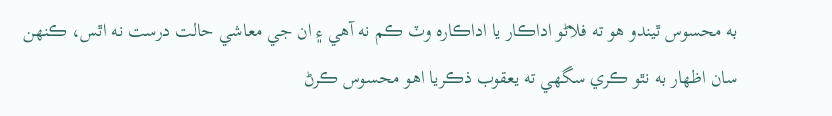به محسوس ٿيندو هو ته فلاڻو اداڪار يا اداڪاره وٽ ڪم نه آهي ۽ ان جي معاشي حالت درست نه اٿس، ڪنهن سان اظهار به نٿو ڪري سگهي ته يعقوب ذڪريا اهو محسوس ڪرڻ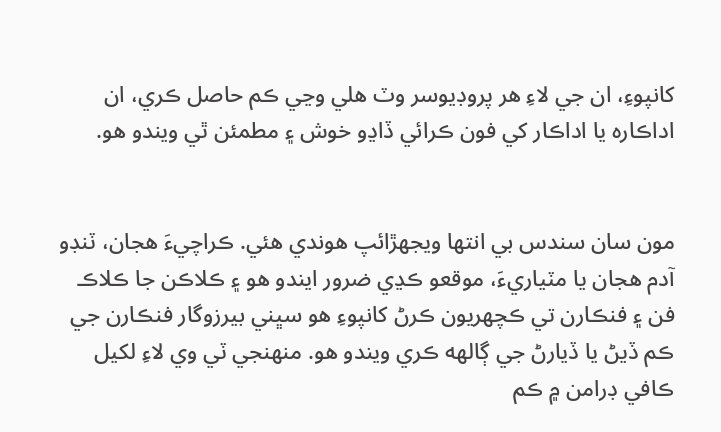کانپوءِ، ان جي لاءِ هر پروڊيوسر وٽ هلي وڃي ڪم حاصل ڪري، ان اداڪاره يا اداڪار کي فون ڪرائي ڏاڍو خوش ۽ مطمئن ٿي ويندو هو.


مون سان سندس بي انتها ويجهڙائپ هوندي هئي. ڪراچيءَ هجان، ٽنڊو آدم هجان يا مٽياريءَ، موقعو ڪڍي ضرور ايندو هو ۽ ڪلاڪن جا ڪلاڪ فن ۽ فنڪارن تي ڪچهريون ڪرڻ کانپوءِ هو سڀني بيرزوگار فنڪارن جي ڪم ڏيڻ يا ڏيارڻ جي ڳالهه ڪري ويندو هو. منهنجي ٽي وي لاءِ لکيل ڪافي ڊرامن ۾ ڪم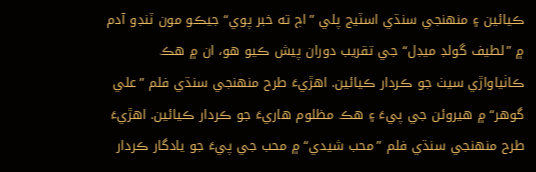ڪيائين ۽ منهنجي سنڌي اسٽيج پلي ”اڄ ته خبر پوي“ جيڪو مون ٽنڊو آدم ۾ ”لطيف گولڊ ميڊل“ جي تقريب دوران پيش ڪيو هو، ان ۾ هڪ ڪاٺياواڙي سيٺ جو ڪردار ڪيائين. اهڙيءَ طرح منهنجي سنڌي فلم ”علي گوهر“ ۾ هيروئن جي پيءَ ۽ هڪ مظلوم هاريءَ جو ڪردار ڪيائين. اهڙيءَ طرح منهنجي سنڌي فلم ”محب شيدي“ ۾ محب جي پيءَ جو يادگار ڪردار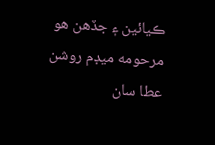ڪيائين ۽ جڏهن هو مرحومه ميڊم روشن عطا سان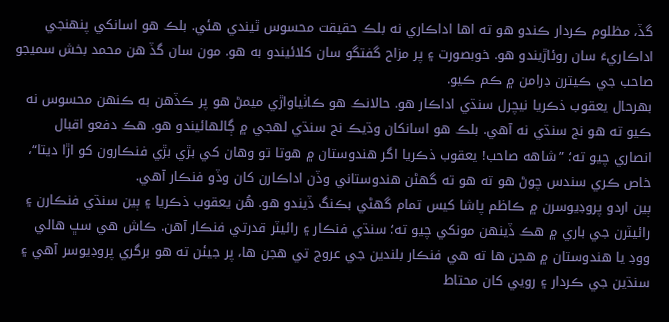گڏ، مظلوم ڪردار ڪندو هو ته اها اداڪاري نه بلڪ حقيقت محسوس ٿيندي هئي. بلڪ هو اسانکي پنهنجي اداڪاريءَ سان روئاڙيندو هو. خوبصورت ۽ پر مزاح گفتگو سان کلائيندو به هو. مون سان گڏ هن محمد بخش سميجو صاحب جي ڪيترن ڊرامن ۾ ڪم ڪيو.
بھرحال يعقوب ذڪريا نيچرل سنڌي اداڪار هو. حالانڪ هو ڪاٺياواڙي ميمڻ هو پر ڪڏهن به ڪنهن محسوس نه ڪيو ته هو نج سنڌي نه آهي. بلڪ هو اسانکان وڌيڪ نج سنڌي لهجي ۾ ڳالهائيندو هو. هڪ دفعو اقبال انصاري چيو ته؛ ”شاهه صاحب! يعقوب ذڪريا اگر هندوستان ۾ هوتا تو وهان کي بڙي بڙي فنڪارون کو اڙا ديتا“، خاص ڪري سندس چوڻ هو ته هو ته گهڻن هندوستاني وڏن اداڪارن کان وڏو فنڪار آهي.
ٻين اردو پروڊيوسرن ۾ ڪاظم پاشا کيس تمام گهڻي بڪنگ ڏيندو هو. هُن يعقوب ذڪريا ۽ ٻين سنڌي فنڪارن ۽ رائيٽرن جي باري ۾ هڪ ڏينهن مونکي چيو ته؛ سنڌي فنڪار ۽ رائيٽر قدرتي فنڪار آهن. ڪاش هي سڀ هالي ووڊ يا هندوستان ۾ هجن ها ته هي فنڪار بلندين جي عروج تي هجن ها، پر جيئن ته هو برگري پروڊيوسر آهي ۽ سنڌين جي ڪردار ۽ رويي کان محتاط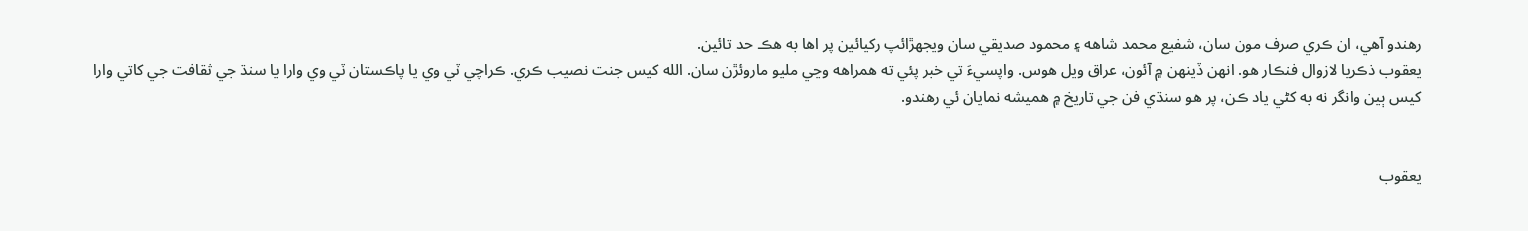رهندو آهي، ان ڪري صرف مون سان، شفيع محمد شاهه ۽ محمود صديقي سان ويجهڙائپ رکيائين پر اها به هڪ حد تائين.
يعقوب ذڪريا لازوال فنڪار هو. انهن ڏينهن ۾ آئون، عراق ويل هوس. واپسيءَ تي خبر پئي ته همراهه وڃي مليو ماروئڙن سان. الله کيس جنت نصيب ڪري. ڪراچي ٽي وي يا پاڪستان ٽي وي وارا يا سنڌ جي ثقافت جي کاتي وارا کيس ٻين وانگر نه به کڻي ياد ڪن، پر هو سنڌي فن جي تاريخ ۾ هميشه نمايان ئي رهندو.


يعقوب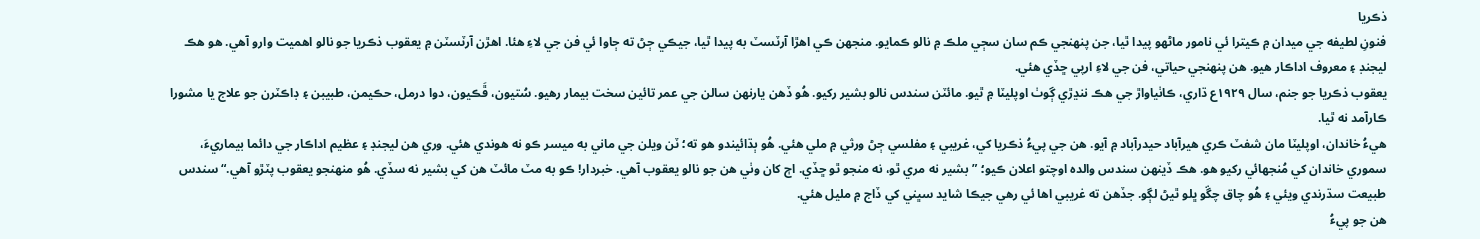ذڪريا
فنونِ لطيفه جي ميدان ۾ ڪيترا ئي نامور ماڻهو پيدا ٿيا، جن پنهنجي ڪم سان سڄي ملڪ ۾ نالو ڪمايو. منجھن ڪي اهڙا آرٽسٽ به پيدا ٿيا، جيڪي ڄڻ ته ڄاوا ئي فن جي لاءِ هئا. اهڙن آرٽسٽن ۾ يعقوب ذڪريا جو نالو اهميت وارو آهي. ھو هڪ ليجنڊ ۽ معروف اداڪار هيو. هن پنهنجي حياتي، فن جي لاءِ ارپي ڇڏي هئي.
يعقوب ذڪريا جو جنم، سال ۱۹۲۹ع ڌاري، ڪاٺياواڙ جي هڪ ننڍڙي ڳوٺ اوپليٽا ۾ ٿيو. مائٽن سندس نالو بشير رکيو. هُو ڏهن يارنهن سالن جي عمر تائين سخت بيمار رهيو. سُتيون، ڦَڪيون، دوا درمل، حڪيمن، طبيبن ۽ ڊاڪٽرن جو علاج يا مشورا ڪارآمد نه ٿيا.
هيءُ خاندان، اوپليٽا مان شفٽ ڪري هيرآباد حيدرآباد ۾ آيو. هن جي پيءُ ذڪريا کي، غريبي ۽ مفلسي ڄڻ ورثي ۾ ملي هئي. هُو ٻڌائيندو هو ته؛ ٽن ويلن جي ماني به ميسر ڪو نه هوندي هئي. وري هن ليجنڊ ۽ عظيم اداڪار جي دائما بيماريءَ، سموري خاندان کي مُنجهائي رکيو هو. هڪ ڏينهن سندس والده اوچتو اعلان ڪيو؛ ”بشير نه مري ٿو، نه منجو ٿو ڇڏي. اڄ کان وٺي هن جو نالو يعقوب آهي. خبردار! ڪو به مٽ مائٽ هن کي بشير نه سڏي. هُو منهنجو يعقوب پٽڙو آهي.“ سندس طبيعت سڌرندي ويئي ۽ هُو چاق چڱو ڀلو ٿيڻ لڳو. جڏھن ته غريبي اھا ئي رھي جيڪا شايد سڀني کي ڏاج ۾ مليل هئي.
هن جو پيءُ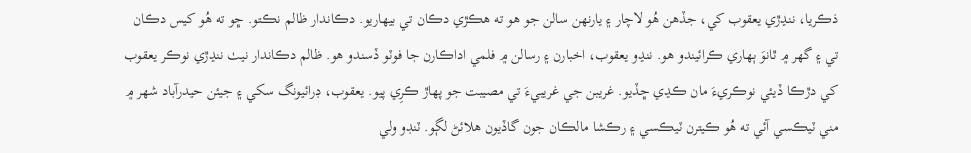ذڪريا، ننڍڙي يعقوب کي، جڏهن هُو لاچار ۽ يارنهن سالن جو هو ته هڪڙي دڪان تي بيهاريو. دڪاندار ظالم نڪتو. ڇو ته هُو کيس دڪان تي ۽ گهر ۾ ٿانوَ ٻهاري ڪرائيندو هو. ننڍو يعقوب، اخبارن ۽ رسالن ۾ فلمي اداڪارن جا فوٽو ڏسندو هو. ظالم دڪاندار نيٺ ننڍڙي نوڪر يعقوب کي دڙڪا ڏيئي نوڪريءَ مان ڪڍي ڇڏيو. غريبن جي غريبيءَ تي مصيبت جو پهاڙ ڪرِي پيو. يعقوب، ڊرائيونگ سکي ۽ جيئن حيدرآباد شهر ۾ مني ٽيڪسي آئي ته هُو ڪيترن ٽيڪسي ۽ رڪشا مالڪان جون گاڏيون هلائڻ لڳو. ٽنڊو ولي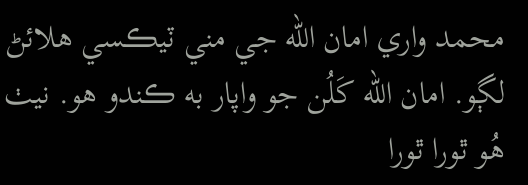محمد واري امان الله جي مني ٽيڪسي هلائڻ لڳو. امان الله کَلُن جو واپار به ڪندو هو. نيٺ هُو ٿورا ٿورا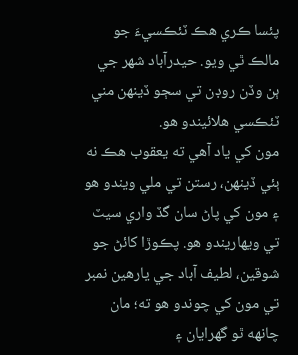پئسا ڪري هڪ ٽئڪسيءَ جو مالڪ ٿي ويو. حيدرآباد شهر جي ٻن وڏن روڊن تي سڄو ڏينهن مني ٽئڪسي هلائيندو هو.
مون کي ياد آهي ته يعقوب هڪ نه ٻئي ڏينهن، رستن تي ملي ويندو هو ۽ مون کي پاڻ سان گڏ واري سيٽ تي ويهاريندو هو. پڪوڙا کائڻ جو شوقين، لطيف آباد جي يارهين نمبر تي مون کي چوندو هو ته؛ مان چانهه ٿو گهرايان ۽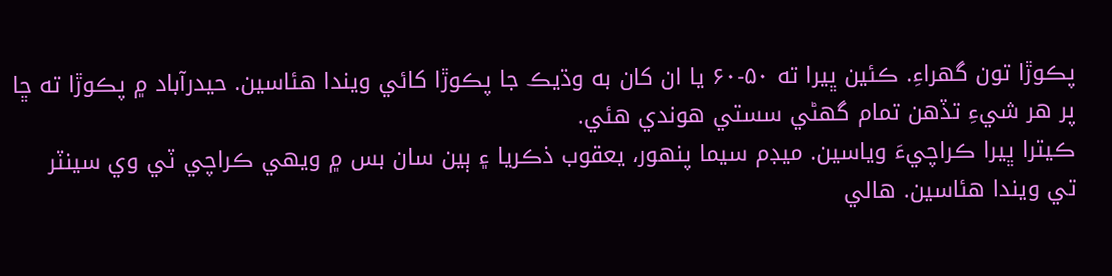پڪوڙا تون گھراءِ. ڪئين ڀيرا ته ۵۰-۶۰ يا ان کان به وڌيڪ جا پڪوڙا کائي ويندا هئاسين. حيدرآباد ۾ پڪوڙا ته ڇا پر هر شيءِ تڏهن تمام گهڻي سستي هوندي هئي.
ڪيترا ڀيرا ڪراچيءَ وياسين. ميڊم سيما پنهور، يعقوب ذڪريا ۽ ٻين سان بس ۾ ويهي ڪراچي ٽي وي سينٽر تي ويندا هئاسين. هالي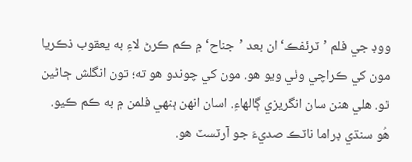ووڊ جي فلم ’ٽرئفڪ‘ ان بعد ’جناح‘ ۾ ڪم ڪرڻ لاءِ به يعقوب ذڪريا مون کي ڪراچي وٺي ويو هو. مون کي چوندو هو ته؛ تون انگلش ڄاڻين ٿو. هلي هنن سان انگريزي ڳالهاءِ. اسان انهن ٻنهي فلمن ۾ به ڪم ڪيو. هُو سنڌي ڊراما ناٽڪ صديءَ جو آرٽسٽ هو.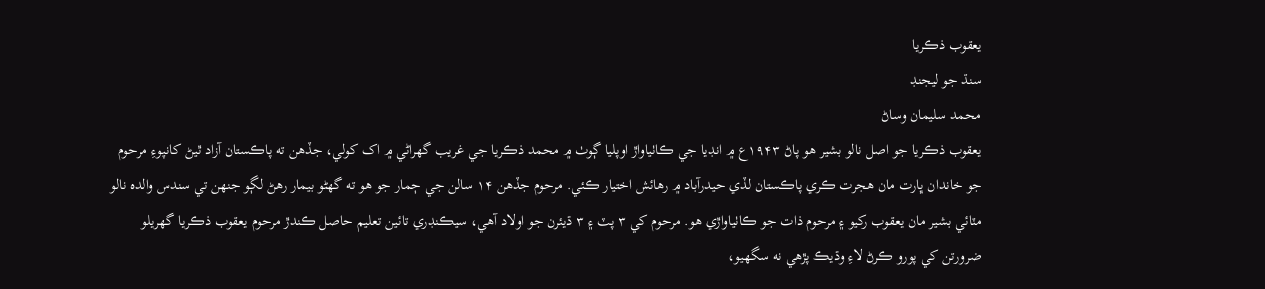يعقوب ذڪريا
سنڌ جو ليجنڊ
محمد سليمان وساڻ
يعقوب ذڪريا جو اصل نالو بشير هو پاڻ ۱۹۴۳ع ۾ انڊيا جي ڪاٺياواڙ اوپليا ڳوٺ ۾ محمد ذڪريا جي غريب گهراڻي ۾ اک کولي، جڏهن ته پاڪستان آزاد ٿيڻ کانپوءِ مرحوم جو خاندان ڀارت مان هجرت ڪري پاڪستان لڏي حيدرآباد ۾ رهائش اختيار ڪئي. مرحوم جڏهن ۱۴ سالن جي ڄمار جو هو ته گهڻو بيمار رهڻ لڳو جنهن تي سندس والده نالو مٽائي بشير مان يعقوب رکيو ۽ مرحوم ذات جو ڪاٺياواڙي هو. مرحوم کي ۳ پٽ ۽ ۳ ڌيئرن جو اولاد آهي، سيڪنڊري تائين تعليم حاصل ڪندڙ مرحوم يعقوب ذڪريا گهريلو ضرورتن کي پورو ڪرڻ لاءِ وڌيڪ پڙهي نه سگهيو،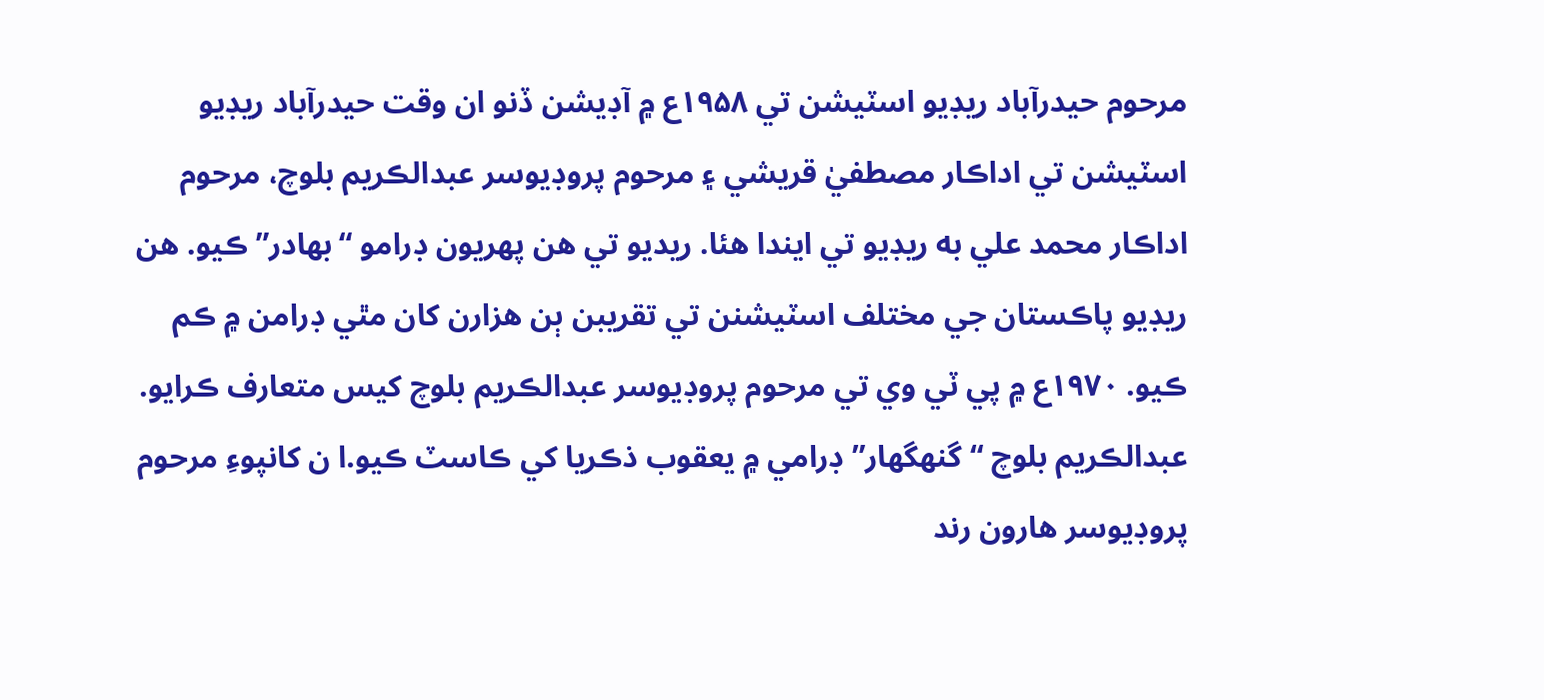مرحوم حيدرآباد ريڊيو اسٽيشن تي ۱۹۵۸ع ۾ آڊيشن ڏنو ان وقت حيدرآباد ريڊيو اسٽيشن تي اداڪار مصطفيٰ قريشي ۽ مرحوم پروڊيوسر عبدالڪريم بلوچ، مرحوم اداڪار محمد علي به ريڊيو تي ايندا هئا. ريديو تي هن پهريون ڊرامو “بهادر” ڪيو. هن ريڊيو پاڪستان جي مختلف اسٽيشنن تي تقريبن ٻن هزارن کان مٿي ڊرامن ۾ ڪم ڪيو. ۱۹۷۰ع ۾ پي ٽي وي تي مرحوم پروڊيوسر عبدالڪريم بلوچ کيس متعارف ڪرايو. عبدالڪريم بلوچ “گنهگهار” ڊرامي ۾ يعقوب ذڪريا کي ڪاسٽ ڪيو.ا ن کانپوءِ مرحوم پروڊيوسر هارون رند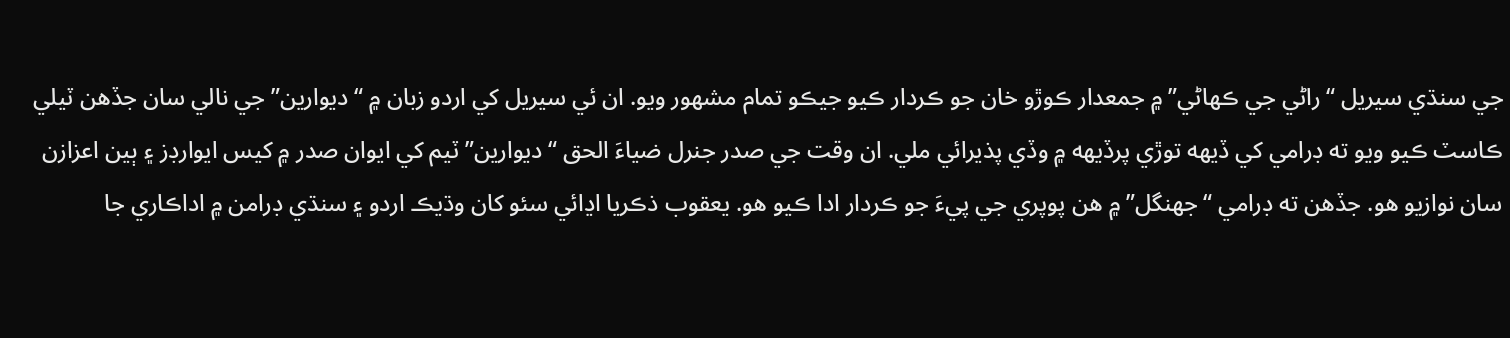جي سنڌي سيريل “راڻي جي ڪهاڻي” ۾ جمعدار ڪوڙو خان جو ڪردار ڪيو جيڪو تمام مشهور ويو. ان ئي سيريل کي اردو زبان ۾ “ديوارين” جي نالي سان جڏهن ٽيلي ڪاسٽ ڪيو ويو ته ڊرامي کي ڏيهه توڙي پرڏيهه ۾ وڏي پذيرائي ملي. ان وقت جي صدر جنرل ضياءَ الحق “ديوارين” ٽيم کي ايوان صدر ۾ کيس ايوارڊز ۽ ٻين اعزازن سان نوازيو هو. جڏهن ته ڊرامي “جهنگل” ۾ هن پوپري جي پيءَ جو ڪردار ادا ڪيو هو. يعقوب ذڪريا اڍائي سئو کان وڌيڪ اردو ۽ سنڌي ڊرامن ۾ اداڪاري جا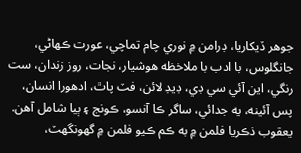جوهر ڏيکاريا، ڊرامن ۾ نوري چام تماچي، عورت ڪهاڻي، جانگلوس، با ادب با ملاخظه هوشيار، نجات، روز زندان، ست رنگي، اين آئي سي ڊي، ڊيڊ لائن، فٽ پاٿ، ادهورا انسان، پس آئينه، يه جدائي، ساگر ڪا آنسو، ڪونج ۽ ٻيا شامل آهن. يعقوب ذڪريا فلمن ۾ به ڪم ڪيو فلمن ۾ گهونگهٽ،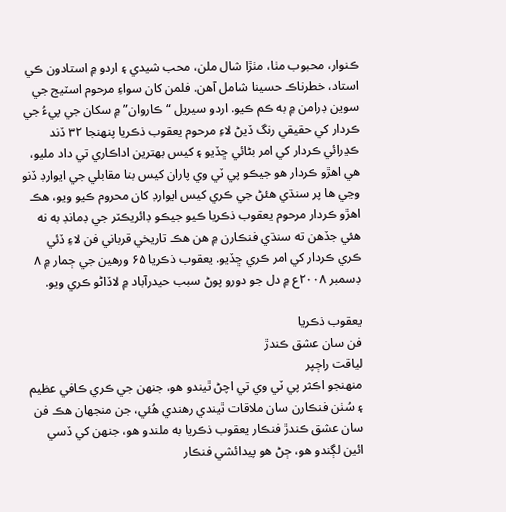ڪنوار، محبوب مٺا، مٺڙا شال ملن، محب شيدي ۽ اردو ۾ استادون ڪي استاد، خطرناڪ حسينا شامل آهن. فلمن کان سواءِ مرحوم اسٽيج جي سوين ڊرامن ۾ به ڪم ڪيو. اردو سيريل “ڪاروان” ۾ سکان جي پيءُ جي ڪردار کي حقيقي رنگ ڏيڻ لاءِ مرحوم يعقوب ذڪريا پنهنجا ۳۲ ڏند ڪڍرائي ڪردار کي امر بڻائي ڇڏيو ۽ کيس بهترين اداڪاري تي داد مليو، هي اهڙو ڪردار هو جيڪو پي ٽي وي پاران کيس بنا مقابلي جي ايوارڊ ڏنو وڃي ها پر سنڌي هئڻ جي ڪري کيس ايوارڊ کان محروم ڪيو ويو، هڪ اهڙو ڪردار مرحوم يعقوب ذڪريا ڪيو جيڪو ڊائريڪٽر جي ڊمانڊ به نه هئي جڏهن ته سنڌي فنڪارن ۾ هن هڪ تاريخي قرباني فن لاءِ ڏئي ڪري ڪردار کي امر ڪري ڇڏيو. يعقوب ذڪريا ۶۵ ورهين جي ڄمار ۾ ۸ ڊسمبر ۲۰۰۸ع ۾ دل جو دورو پوڻ سبب حيدرآباد ۾ لاڏاڻو ڪري ويو.

يعقوب ذڪريا
فن سان عشق ڪندڙ
لياقت راڄپر
منهنجو اڪثر پي ٽي وي تي اچڻ ٿيندو هو، جنهن جي ڪري ڪافي عظيم ۽ سُٺن فنڪارن سان ملاقات ٿيندي رهندي هُئي، جن منجهان هڪ فن سان عشق ڪندڙ فنڪار يعقوب ذڪريا به ملندو هو، جنهن کي ڏسي ائين لڳندو هو، ڄڻ هو پيدائشي فنڪار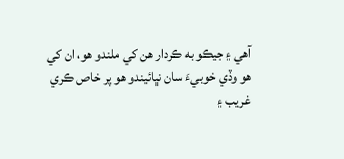آهي ۽ جيڪو به ڪردار هن کي ملندو هو، ان کي هو وڏي خوبيءَ سان نڀائيندو هو پر خاص ڪري غريب ۽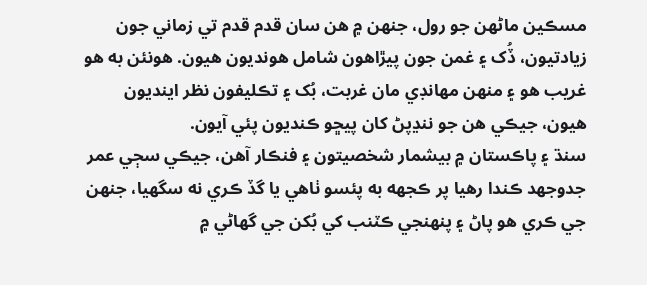مسڪين ماڻهن جو رول، جنهن ۾ هن سان قدم قدم تي زماني جون زيادتيون، ڏُک ۽ غمن جون پيڙاهون شامل هونديون هيون. هونئن به هو غريب هو ۽ منهن مهانڊي مان غربت، بُک ۽ تڪليفون نظر اينديون هيون، جيڪي هن جو ننڍپڻ کان پيڇو ڪنديون پئي آيون.
سنڌ ۽ پاڪستان ۾ بيشمار شخصيتون ۽ فنڪار آهن، جيڪي سڄي عمر جدوجهد ڪندا رهيا پر ڪجهه به پئسو ٺاهي يا گڏ ڪري نه سگهيا، جنهن جي ڪري هو پاڻ ۽ پنهنجي ڪٽنب کي بُکن جي گهاڻي ۾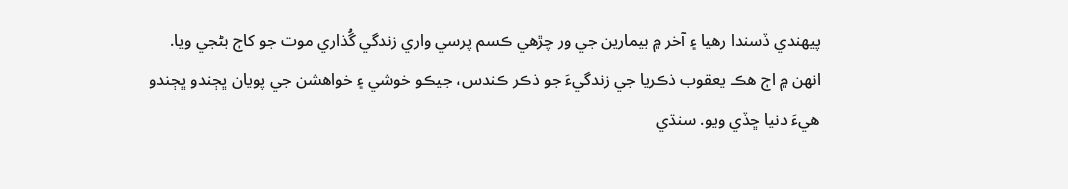پيهندي ڏسندا رهيا ۽ آخر ۾ بيمارين جي ور چڙهي ڪسم پرسي واري زندگي گُذاري موت جو کاڄ بڻجي ويا. انهن ۾ اڄ هڪ يعقوب ذڪريا جي زندگيءَ جو ذڪر ڪندس، جيڪو خوشي ۽ خواهشن جي پويان ڀڄندو ڀڄندو هيءَ دنيا ڇڏي ويو. سنڌي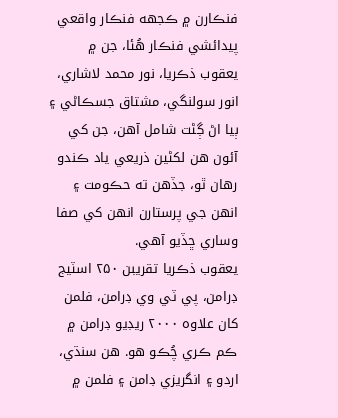فنڪارن ۾ ڪجهه فنڪار واقعي پيدائشي فنڪار هُئا، جن ۾ يعقوب ذڪريا، نور محمد لاشاري، انور سولنگي، مشتاق جسڪاڻي ۽ ٻيا اڻ ڳڻت شامل آهن، جن کي آئون هن لکڻين ذريعي ياد ڪندو رهان ٿو، جڏهن ته حڪومت ۽ انهن جي پرستارن انهن کي صفا وساري ڇڏيو آهي.
يعقوب ذڪريا تقريبن ۲۵۰ اسٽيج ڊرامن، پي ٽي وي ڊرامن، فلمن کان علاوه ۲۰۰۰ ريڊيو ڊرامن ۾ ڪم ڪري چُڪو هو. هن سنڌي، اردو ۽ انگريزي ڊامن ۽ فلمن ۾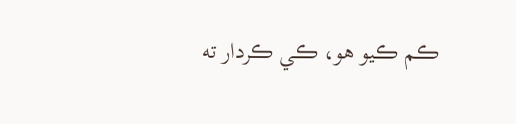ڪم ڪيو هو، ڪي ڪردار ته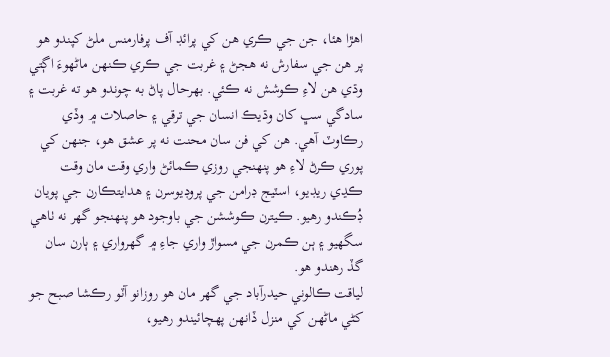اهڙا هئا، جن جي ڪري هن کي پرائڊ آف پرفارمنس ملڻ کپندو هو پر هن جي سفارش نه هجڻ ۽ غربت جي ڪري ڪنهن ماڻهوءَ اڳتي وڌي هن لاءِ ڪوشش نه ڪئي. بهرحال پاڻ به چوندو هو ته غربت ۽ سادگي سڀ کان وڌيڪ انسان جي ترقي ۽ حاصلات ۾ وڏي رڪاوٽ آهي. هن کي فن سان محنت نه پر عشق هو، جنهن کي پوري ڪرڻ لاءِ هو پنهنجي روزي ڪمائڻ واري وقت مان وقت ڪڍي ريڊيو، اسٽيج ڊرامن جي پروڊيوسرن ۽ هدايتڪارن جي پويان ڊُڪندو رهيو. ڪيترن ڪوششن جي باوجود هو پنهنجو گهر نه ٺاهي سگهيو ۽ ٻن ڪمرن جي مسواڙ واري جاءِ ۾ گهرواري ۽ ٻارن سان گڏ رهندو هو.
لياقت ڪالوني حيدرآباد جي گهر مان هو روزانو آٽو رڪشا صبح جو کڻي ماڻهن کي منزل ڏانهن پهچائيندو رهيو،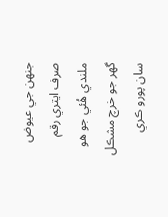جنهن جي عيوض صرف ايتري رقم ملندي هُئي جو هو گهر جو خرچ مشڪل سان پورو ڪري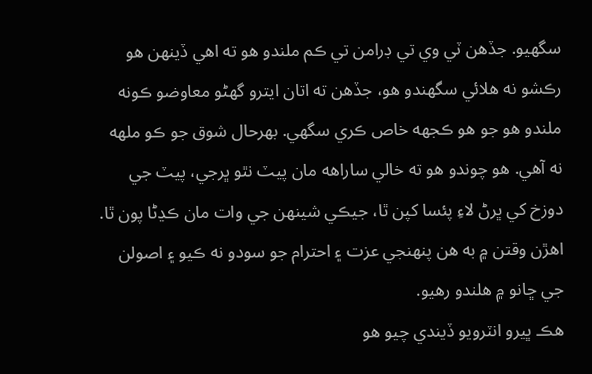سگهيو. جڏهن ٽي وي تي ڊرامن تي ڪم ملندو هو ته اهي ڏينهن هو رڪشو نه هلائي سگهندو هو، جڏهن ته اتان ايترو گهڻو معاوضو ڪونه ملندو هو جو هو ڪجهه خاص ڪري سگهي. بهرحال شوق جو ڪو ملهه نه آهي. هو چوندو هو ته خالي ساراهه مان پيٽ نٿو ڀرجي، پيٽ جي دوزخ کي ڀرڻ لاءِ پئسا کپن ٿا، جيڪي شينهن جي وات مان ڪڍڻا پون ٿا. اهڙن وقتن ۾ به هن پنهنجي عزت ۽ احترام جو سودو نه ڪيو ۽ اصولن جي ڇانو ۾ هلندو رهيو.
هڪ ڀيرو انٽرويو ڏيندي چيو هو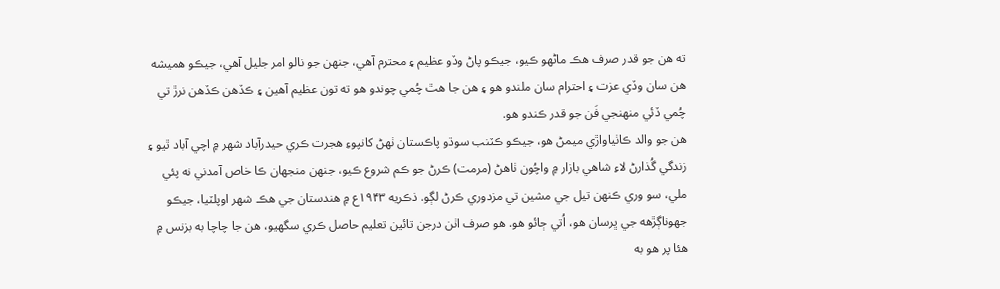ته هن جو قدر صرف هڪ ماڻهو ڪيو، جيڪو پاڻ وڏو عظيم ۽ محترم آهي، جنهن جو نالو امر جليل آهي، جيڪو هميشه هن سان وڏي عزت ۽ احترام سان ملندو هو ۽ هن جا هٿ چُمي چوندو هو ته تون عظيم آهين ۽ ڪڏهن ڪڏهن نرڙ تي چُمي ڏئي منهنجي فَن جو قدر ڪندو هو.
هن جو والد ڪاٺياواڙي ميمڻ هو، جيڪو ڪٽنب سوڌو پاڪستان ٺهڻ کانپوءِ هجرت ڪري حيدرآباد شهر ۾ اچي آباد ٿيو ۽ زندگي گُذارڻ لاءِ شاهي بازار ۾ واچُون ٺاهڻ (مرمت) ڪرڻ جو ڪم شروع ڪيو، جنهن منجهان ڪا خاص آمدني نه پئي ملي، سو وري ڪنهن تيل جي مشين تي مزدوري ڪرڻ لڳو. ذڪريه ۱۹۴۳ع ۾ هندستان جي هڪ شهر اوپلٽيا، جيڪو جهوناڳڙهه جي ڀرسان هو، اُتي ڄائو هو. هو صرف اٺن درجن تائين تعليم حاصل ڪري سگهيو، هن جا چاچا به بزنس ۾ هئا پر هو به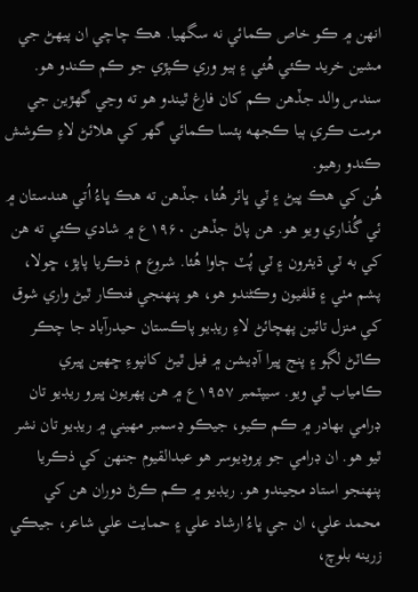انهن ۾ ڪو خاص ڪمائي نه سگهيا. هڪ چاچي ان پيهڻ جي مشين خريد ڪئي هُئي ۽ ٻيو وري ڪپڙي جو ڪم ڪندو هو. سندس والد جڏهن ڪم کان فارغ ٿيندو هو ته وڃي گهڙين جي مرمت ڪري ٻيا ڪجهه پئسا ڪمائي گهر کي هلائڻ لاءِ ڪوشش ڪندو رهيو.
هُن کي هڪ ڀيڻ ۽ ٽي ڀائر هُئا، جڏهن ته هڪ ڀاءُ اُتي هندستان ۾ ئي گُذاري ويو هو. هن پاڻ جڏهن ۱۹۶۰ع ۾ شادي ڪئي ته هن کي به ٽي ڌيئرون ۽ ٽي پُٽ ڄاوا هُئا. شروع م ذڪريا پاپڙ، ڇولا، پشم مٺي ۽ قلفيون وڪڻندو هو، هو پنهنجي فنڪار ٿيڻ واري شوق کي منزل تائين پهچائڻ لاءِ ريڊيو پاڪستان حيدرآباد جا چڪر ڪاٽڻ لڳو ۽ پنج ڀيرا آڊيشن ۾ فيل ٿيڻ کانپوءِ ڇهين ڀيري ڪامياب ٿي ويو. سيپٽمبر ۱۹۵۷ع ۾ هن پهريون ڀيرو ريڊيو تان ڊرامي بهادر ۾ ڪم ڪيو، جيڪو ڊسمبر مهيني ۾ ريڊيو تان نشر ٿيو هو. ان ڊرامي جو پروڊيوسر هو عبدالقيوم جنهن کي ذڪريا پنهنجو استاد مڃيندو هو. ريڊيو ۾ ڪم ڪرڻ دوران هن کي محمد علي، ان جي ڀاءُ ارشاد علي ۽ حمايت علي شاعر، جيڪي زرينه بلوچ،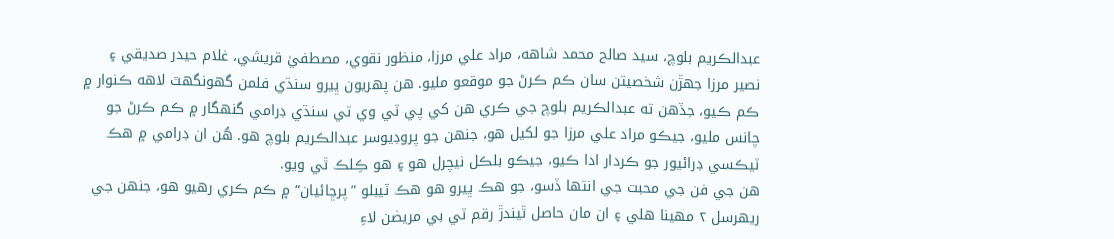عبدالڪريم بلوچ، سيد صالح محمد شاهه، مراد علي مرزا، منظور نقوي، مصطفيٰ قريشي، غلام حيدر صديقي ۽ نصير مرزا جهڙن شخصيتن سان ڪم ڪرڻ جو موقعو مليو. هن پهريون ڀيرو سنڌي فلمن گهونگهٽ لاهه ڪنوار ۾ ڪم ڪيو، جڏهن ته عبدالڪريم بلوچ جي ڪري هن کي پي ٽي وي تي سنڌي ڊرامي گنهگار ۾ ڪم ڪرڻ جو چانس مليو، جيڪو مراد علي مرزا جو لکيل هو، جنهن جو پروڊيوسر عبدالڪريم بلوچ هو. هُن ان ڊرامي ۾ هڪ ٽيڪسي ڊرائيور جو ڪردار ادا ڪيو، جيڪو بلڪل نيچرل هو ۽ هو ڪِلڪ ٿي ويو.
هن جي فن جي محبت جي انتها ڏسو، جو هڪ ڀيرو هو هڪ ٽيبلو ”پرڇائيان“ ۾ ڪم ڪري رهيو هو، جنهن جي ريهرسل ۲ مهينا هلي ۽ ان مان حاصل ٿيندڙ رقم ٽي بي مريضن لاءِ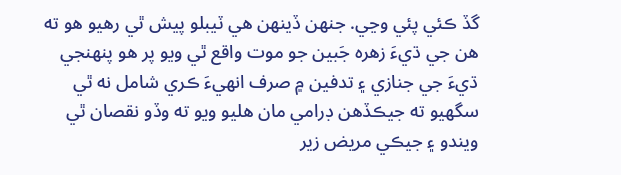گڏ ڪئي پئي وڃي. جنهن ڏينهن هي ٽيبلو پيش ٿي رهيو هو ته هن جي ڌيءَ زهره جَبين جو موت واقع ٿي ويو پر هو پنهنجي ڌيءَ جي جنازي ۽ تدفين ۾ صرف انهيءَ ڪري شامل نه ٿي سگهيو ته جيڪڏهن ڊرامي مان هليو ويو ته وڏو نقصان ٿي ويندو ۽ جيڪي مريض زير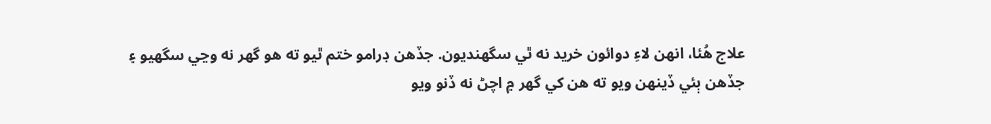علاج هُئا، انهن لاءِ دوائون خريد نه ٿي سگهنديون. جڏهن ڊرامو ختم ٿيو ته هو گهر نه وڃي سگهيو ۽ جڏهن ٻئي ڏينهن ويو ته هن کي گهر ۾ اچڻ نه ڏنو ويو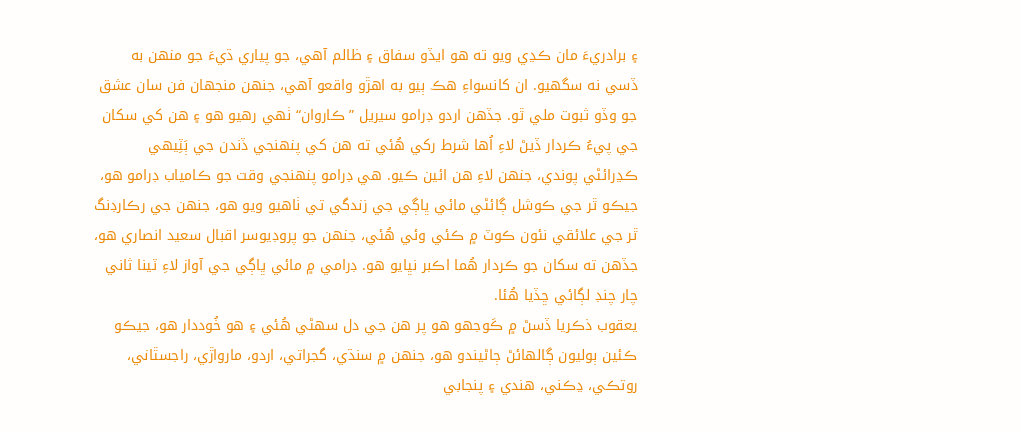۽ برادريءَ مان ڪڍي ويو ته هو ايڏو سفاق ۽ ظالم آهي، جو پياري ڌيءَ جو منهن به ڏسي نه سگهيو. ان کانسواءِ هڪ ٻيو به اهڙو واقعو آهي، جنهن منجهان فن سان عشق جو وڏو ثبوت ملي ٿو. جڏهن اردو ڊرامو سيريل ”ڪاروان“ ٺهي رهيو هو ۽ هن کي سکان جي پيءُ ڪردار ڏيڻ لاءِ اُها شرط رکي هُئي ته هن کي پنهنجي ڏندن جي ٻَٽِيهي ڪڍرائڻي پوندي، جنهن لاءِ هن ائين ڪيو. هي ڊرامو پنهنجي وقت جو ڪامياب ڊرامو هو، جيڪو ٿر جي ڪوشل ڳائڻي مائي ڀاڳي جي زندگي تي ٺاهيو ويو هو، جنهن جي رڪارڊنگ ٿر جي علائقي نئون ڪوٽ ۾ ڪئي وئي هُئي، جنهن جو پروڊيوسر اقبال سعيد انصاري هو، جڏهن ته سکان جو ڪردار هُما اڪبر نڀايو هو. ڊرامي ۾ مائي ڀاڳي جي آواز لاءِ ٽينا ثاني چار چنڊ لڳائي ڇڏيا هُئا.
يعقوب ذڪريا ڏسڻ ۾ ڪَوجهو هو پر هن جي دل سهڻي هُئي ۽ هو خُوددار هو، جيڪو ڪئين ٻوليون ڳالهائڻ ڄاڻيندو هو، جنهن ۾ سنڌي، گجراتي، اردو، مارواڙي، راجسٿاني، روتڪي، ڍڪني، هندي ۽ پنجابي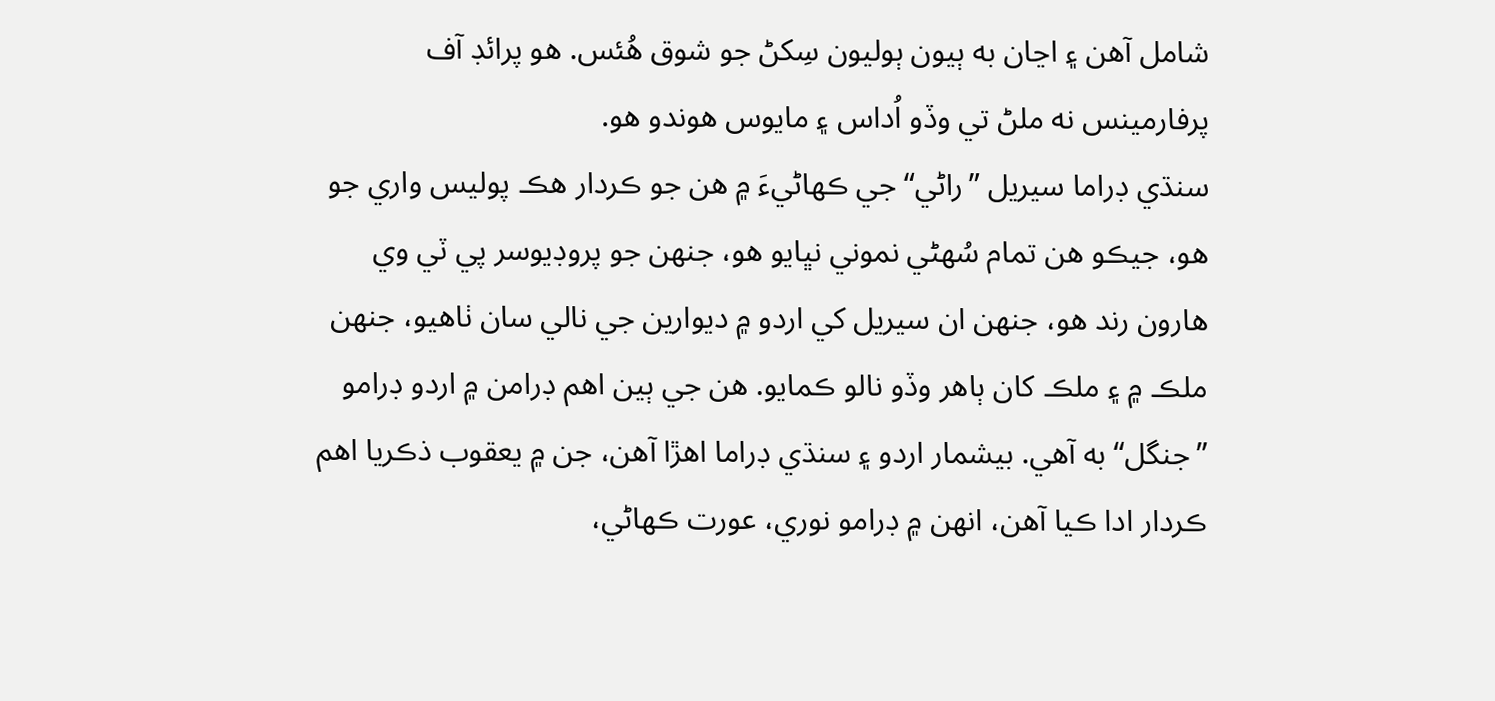شامل آهن ۽ اڃان به ٻيون ٻوليون سِکڻ جو شوق هُئس. هو پرائڊ آف پرفارمينس نه ملڻ تي وڏو اُداس ۽ مايوس هوندو هو.
سنڌي ڊراما سيريل ”راڻي“ جي ڪهاڻيءَ ۾ هن جو ڪردار هڪ پوليس واري جو هو، جيڪو هن تمام سُهڻي نموني نڀايو هو، جنهن جو پروڊيوسر پي ٽي وي هارون رند هو، جنهن ان سيريل کي اردو ۾ ديوارين جي نالي سان ٺاهيو، جنهن ملڪ ۾ ۽ ملڪ کان ٻاهر وڏو نالو ڪمايو. هن جي ٻين اهم ڊرامن ۾ اردو ڊرامو ”جنگل“ به آهي. بيشمار اردو ۽ سنڌي ڊراما اهڙا آهن، جن ۾ يعقوب ذڪريا اهم ڪردار ادا ڪيا آهن، انهن ۾ ڊرامو نوري، عورت ڪهاڻي،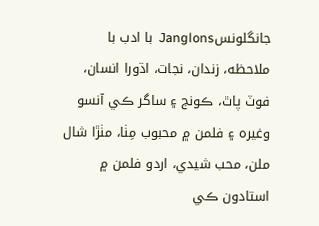جانگلونسJanglons  با ادب با ملاحظه، زندان، نجات، اڌورا انسان، فوٽ پاٿ، ڪونج ۽ ساگر ڪي آنسو وغيره ۽ فلمن ۾ محبوب مِٺا، مٺڙا شال ملن، محب شيدي، اردو فلمن ۾ استادون ڪي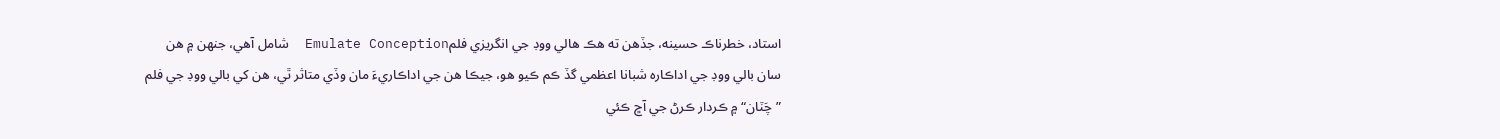استاد، خطرناڪ حسينه، جڏهن ته هڪ هالي ووڊ جي انگريزي فلمEmulate Conception  شامل آهي، جنهن ۾ هن سان بالي ووڊ جي اداڪاره شبانا اعظمي گڏ ڪم ڪيو هو، جيڪا هن جي اداڪاريءَ مان وڏي متاثر ٿي، هن کي بالي ووڊ جي فلم ”چَٽان“ ۾ ڪردار ڪرڻ جي آڇ ڪئي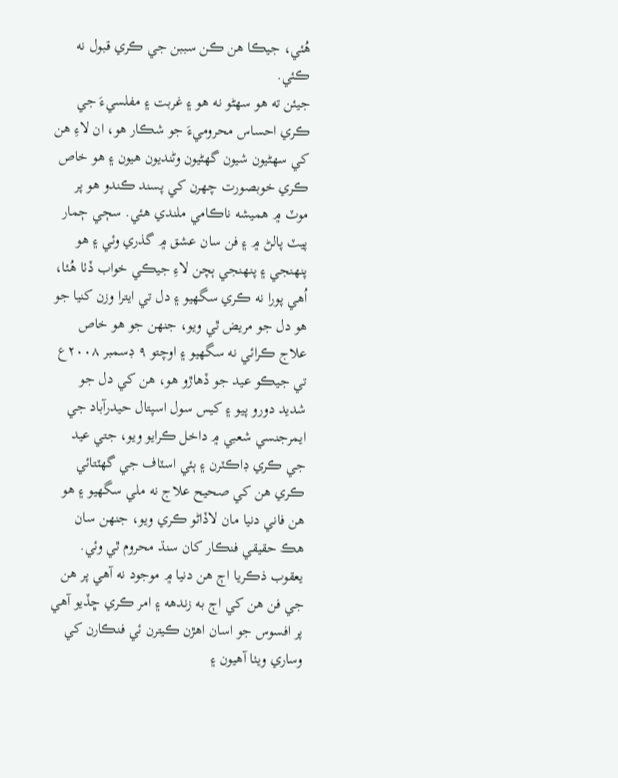هُئي، جيڪا هن ڪن سببن جي ڪري قبول نه ڪئي.
جيئن ته هو سهڻو نه هو ۽ غربت ۽ مفلسيءَ جي ڪري احساس محروميءَ جو شڪار هو، ان لاءِ هن کي سهڻيون شيون گهڻيون وڻنديون هيون ۽ هو خاص ڪري خوبصورت چهرن کي پسند ڪندو هو پر موٽ ۾ هميشه ناڪامي ملندي هئي. سڄي ڄمار پيٽ پالڻ ۾ ۽ فن سان عشق ۾ گذري وئي ۽ هو پنهنجي ۽ پنهنجي ٻچن لاءِ جيڪي خواب ڏٺا هُئا، اُهي پورا نه ڪري سگهيو ۽ دل تي ايترا وزن کنيا جو هو دل جو مريض ٿي ويو، جنهن جو هو خاص علاج ڪرائي نه سگهيو ۽ اوچتو ۹ ڊسمبر ۲۰۰۸ع تي جيڪو عيد جو ڏهاڙو هو، هن کي دل جو شديد دورو پيو ۽ کيس سول اسپتال حيدرآباد جي ايمرجنسي شعبي ۾ داخل ڪرايو ويو، جتي عيد جي ڪري ڊاڪٽرن ۽ ٻئي اسٽاف جي گهٽتائي ڪري هن کي صحيح علاج نه ملي سگهيو ۽ هو هن فاني دنيا مان لاڏاڻو ڪري ويو، جنهن سان هڪ حقيقي فنڪار کان سنڌ محروم ٿي وئي.
يعقوب ذڪريا اڄ هن دنيا ۾ موجود نه آهي پر هن جي فن هن کي اڄ به زندهه ۽ امر ڪري ڇڏيو آهي پر افسوس جو اسان اهڙن ڪيترن ئي فنڪارن کي وساري ويٺا آهيون ۽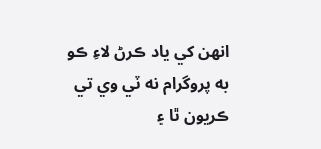انهن کي ياد ڪرڻ لاءِ ڪو به پروگرام نه ٽي وي تي ڪريون ٿا ۽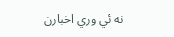نه ئي وري اخبارن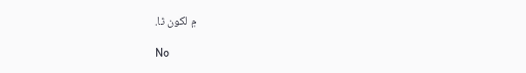۾ لکون ٿا.

No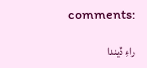comments:

راءِ ڏيندا